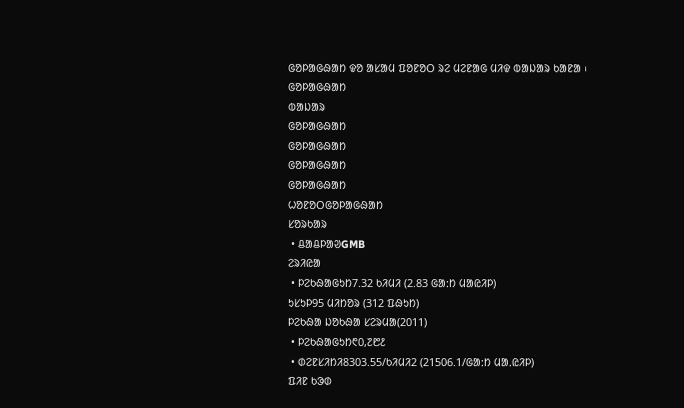ᱜᱚᱞᱟᱜᱷᱟᱴ ᱫᱚ ᱟᱥᱟᱢ ᱯᱚᱱᱚᱛ ᱨᱮ ᱢᱮᱱᱟᱜ ᱢᱤᱫ ᱵᱟᱡᱟᱨ ᱠᱟᱱᱟ ᱾
ᱜᱚᱞᱟᱜᱷᱟᱴ
ᱵᱟᱡᱟᱨ
ᱜᱚᱞᱟᱜᱷᱟᱴ
ᱜᱚᱞᱟᱜᱷᱟᱴ
ᱜᱚᱞᱟᱜᱷᱟᱴ
ᱜᱚᱞᱟᱜᱷᱟᱴ
ᱦᱚᱱᱚᱛᱜᱚᱞᱟᱜᱷᱟᱴ
ᱥᱚᱨᱠᱟᱨ
 • ᱪᱟᱪᱞᱟᱣGMB
ᱮᱨᱤᱭᱟ
 • ᱞᱮᱠᱷᱟᱜᱩᱴ7.32 ᱠᱤᱢᱤ (2.83 ᱜᱟᱺᱴ ᱢᱟᱭᱤᱞ)
ᱩᱥᱩᱞ95 ᱢᱤᱴᱚᱨ (312 ᱯᱷᱩᱴ)
ᱞᱮᱠᱷᱟ ᱡᱚᱠᱷᱟ ᱥᱮᱨᱢᱟ(2011)
 • ᱞᱮᱠᱷᱟᱜᱩᱴ᱖᱐,᱗᱘᱒
 • ᱰᱮᱱᱥᱤᱴᱤ8303.55/ᱠᱤᱢᱤ2 (21506.1/ᱜᱟᱺᱴ ᱢᱟᱹᱭᱤᱞ)
ᱯᱤᱱ ᱠᱳᱰ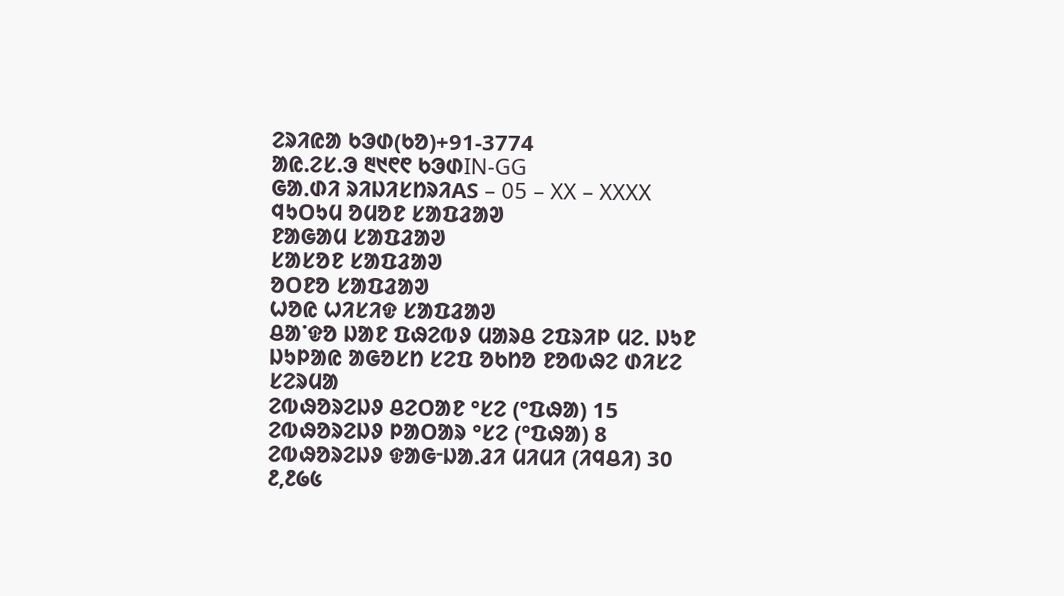ᱮᱨᱤᱭᱟ ᱠᱳᱰ(ᱠᱚ)+91-3774
ᱟᱭ.ᱮᱥ.ᱳ ᱓᱑᱖᱖ ᱠᱳᱰIN-GG
ᱜᱟᱹᱰᱤ ᱨᱤᱡᱤᱥᱴᱨᱤAS – 05 – XX – XXXX
ᱧᱩᱛᱩᱢ ᱚᱢᱚᱱ ᱥᱟᱯᱲᱟᱣ
ᱱᱟᱜᱟᱢ ᱥᱟᱯᱲᱟᱣ
ᱥᱟᱥᱚᱱ ᱥᱟᱯᱲᱟᱣ
ᱚᱛᱱᱚ ᱥᱟᱯᱲᱟᱣ
ᱦᱚᱭ ᱦᱤᱥᱤᱫ ᱥᱟᱯᱲᱟᱣ
ᱪᱟᱸᱫᱚ ᱡᱟᱱ ᱯᱷᱮᱵᱽ ᱢᱟᱨᱪ ᱮᱯᱨᱤᱞ ᱢᱮᱹ ᱡᱩᱱ ᱡᱩᱞᱟᱭ ᱟᱜᱚᱥᱴ ᱥᱮᱯ ᱚᱠᱴᱚ ᱱᱚᱵᱷᱮ ᱰᱤᱥᱮ ᱥᱮᱨᱢᱟ
ᱮᱵᱷᱚᱨᱮᱡᱽ ᱪᱮᱛᱟᱱ °ᱥᱮ (°ᱯᱷᱟ) 15
ᱮᱵᱷᱚᱨᱮᱡᱽ ᱞᱟᱛᱟᱨ °ᱥᱮ (°ᱯᱷᱟ) 8
ᱮᱵᱷᱚᱨᱮᱡᱽ ᱫᱟᱜᱼᱡᱟᱹᱲᱤ ᱢᱤᱢᱤ (ᱤᱧᱪᱤ) 30
᱒,᱒᱙᱕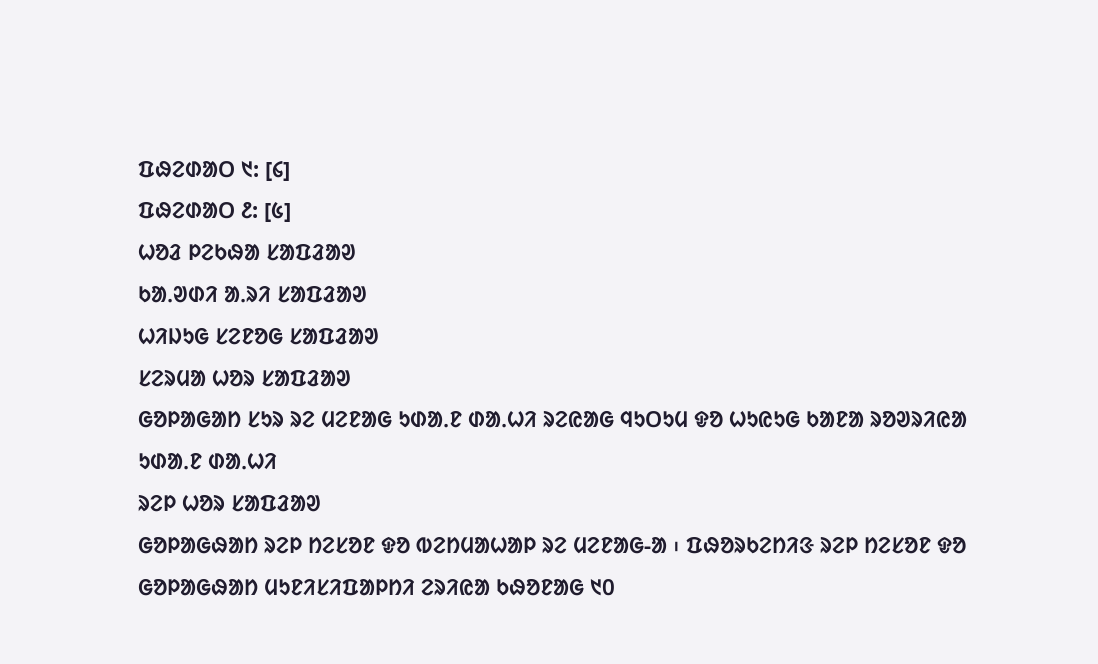ᱯᱷᱮᱰᱟᱛ ᱑: [᱔]
ᱯᱷᱮᱰᱟᱛ ᱒: [᱕]
ᱦᱚᱲ ᱞᱮᱠᱷᱟ ᱥᱟᱯᱲᱟᱣ
ᱠᱟᱹᱣᱰᱤ ᱟᱹᱨᱤ ᱥᱟᱯᱲᱟᱣ
ᱦᱤᱡᱩᱜ ᱥᱮᱱᱚᱜ ᱥᱟᱯᱲᱟᱣ
ᱥᱮᱨᱢᱟ ᱦᱚᱨ ᱥᱟᱯᱲᱟᱣ
ᱜᱚᱞᱟᱜᱟᱴ ᱥᱩᱨ ᱨᱮ ᱢᱮᱱᱟᱜ ᱩᱰᱟᱹᱱ ᱰᱟᱹᱦᱤ ᱨᱮᱭᱟᱜ ᱧᱩᱛᱩᱢ ᱫᱚ ᱦᱩᱭᱩᱜ ᱠᱟᱱᱟ ᱨᱚᱣᱨᱤᱭᱟ ᱩᱰᱟᱹᱱ ᱰᱟᱹᱦᱤ
ᱨᱮᱞ ᱦᱚᱨ ᱥᱟᱯᱲᱟᱣ
ᱜᱚᱞᱟᱜᱷᱟᱴ ᱨᱮᱞ ᱴᱮᱥᱚᱱ ᱫᱚ ᱵᱮᱴᱢᱟᱦᱟᱞ ᱨᱮ ᱢᱮᱱᱟᱜ-ᱟ ᱾ ᱯᱷᱚᱨᱠᱮᱴᱤᱝ ᱨᱮᱞ ᱴᱮᱥᱚᱱ ᱫᱚ ᱜᱚᱞᱟᱜᱷᱟᱴ ᱢᱩᱱᱤᱥᱤᱯᱟᱞᱴᱤ ᱮᱨᱤᱭᱟ ᱠᱷᱚᱱᱟᱜ ᱑᱐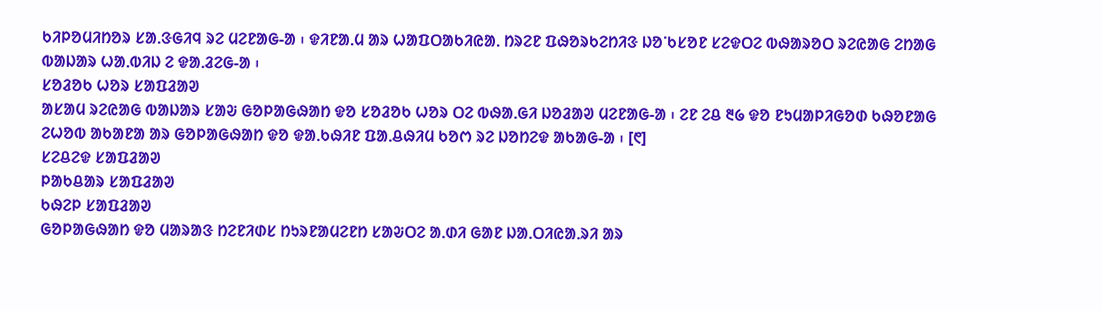ᱠᱤᱞᱚᱢᱤᱴᱚᱨ ᱥᱟᱹᱝᱜᱤᱧ ᱨᱮ ᱢᱮᱱᱟᱜ-ᱟ ᱾ ᱫᱤᱱᱟᱹᱢ ᱟᱨ ᱦᱟᱯᱛᱟᱠᱤᱭᱟᱹ ᱴᱨᱮᱱ ᱯᱷᱚᱨᱠᱮᱴᱤᱝ ᱡᱚᱸᱠᱥᱚᱱ ᱥᱮᱫᱛᱮ ᱵᱷᱟᱨᱚᱛ ᱨᱮᱭᱟᱜ ᱮᱴᱟᱜ ᱵᱟᱡᱟᱨ ᱦᱟᱹᱵᱤᱡ ᱮ ᱫᱟᱹᱲᱮᱜ-ᱟ ᱾
ᱥᱚᱲᱚᱠ ᱦᱚᱨ ᱥᱟᱯᱲᱟᱣ
ᱟᱥᱟᱢ ᱨᱮᱭᱟᱜ ᱵᱟᱡᱟᱨ ᱥᱟᱶ ᱜᱚᱞᱟᱜᱷᱟᱴ ᱫᱚ ᱥᱚᱲᱚᱠ ᱦᱚᱨ ᱛᱮ ᱵᱷᱟᱹᱜᱤ ᱡᱚᱲᱟᱣ ᱢᱮᱱᱟᱜ-ᱟ ᱾ ᱮᱱ ᱮᱪ ᱓᱙ ᱫᱚ ᱱᱩᱢᱟᱞᱤᱜᱚᱰ ᱠᱷᱚᱱᱟᱜ ᱮᱦᱚᱵ ᱟᱠᱟᱱᱟ ᱟᱨ ᱜᱚᱞᱟᱜᱷᱟᱴ ᱫᱚ ᱫᱟᱹᱠᱷᱤᱱ ᱯᱟᱹᱪᱷᱤᱢ ᱠᱚᱬ ᱨᱮ ᱡᱚᱴᱮᱫ ᱟᱠᱟᱜ-ᱟ ᱾ [᱖]
ᱥᱮᱪᱮᱫ ᱥᱟᱯᱲᱟᱣ
ᱞᱟᱠᱪᱟᱨ ᱥᱟᱯᱲᱟᱣ
ᱠᱷᱮᱞ ᱥᱟᱯᱲᱟᱣ
ᱜᱚᱞᱟᱜᱷᱟᱴ ᱫᱚ ᱢᱟᱨᱟᱝ ᱴᱮᱱᱤᱰᱥ ᱴᱩᱨᱱᱟᱢᱮᱱᱴ ᱥᱟᱶᱛᱮ ᱟᱹᱰᱤ ᱜᱟᱱ ᱡᱟᱹᱛᱤᱭᱟᱹᱨᱤ ᱟᱨ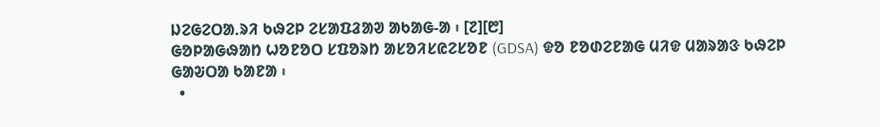ᱡᱮᱜᱮᱛᱟᱹᱨᱤ ᱠᱷᱮᱞ ᱮᱥᱟᱯᱲᱟᱣ ᱟᱠᱟᱜ-ᱟ ᱾ [᱗][᱘]
ᱜᱚᱞᱟᱜᱷᱟᱴ ᱦᱚᱱᱚᱛ ᱥᱯᱚᱨᱴ ᱟᱥᱚᱤᱥᱭᱮᱥᱚᱱ (GDSA) ᱫᱚ ᱱᱚᱰᱮᱱᱟᱜ ᱢᱤᱫ ᱢᱟᱨᱟᱝ ᱠᱷᱮᱞ ᱜᱟᱶᱛᱟ ᱠᱟᱱᱟ ᱾
  •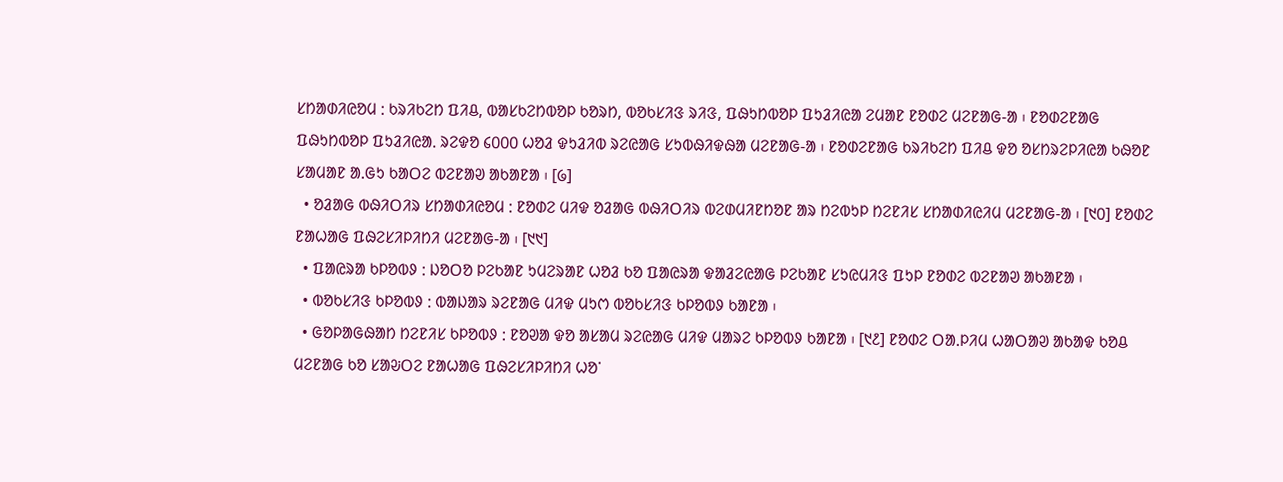ᱥᱴᱟᱰᱤᱭᱚᱢ ᱺ ᱠᱨᱤᱠᱮᱴ ᱯᱤᱪ, ᱵᱟᱥᱠᱮᱴᱵᱚᱞ ᱠᱚᱨᱴ, ᱵᱚᱠᱥᱤᱝ ᱨᱤᱝ, ᱯᱷᱩᱴᱵᱚᱞ ᱯᱩᱲᱤᱭᱟ ᱮᱢᱟᱱ ᱱᱚᱰᱮ ᱢᱮᱱᱟᱜ-ᱟ ᱾ ᱱᱚᱰᱮᱱᱟᱜ ᱯᱷᱩᱴᱵᱚᱞ ᱯᱩᱲᱤᱭᱟᱹ ᱨᱮᱫᱚ ᱔᱐᱐᱐ ᱦᱚᱲ ᱫᱩᱲᱤᱵ ᱨᱮᱭᱟᱜ ᱥᱩᱵᱷᱤᱫᱷᱟ ᱢᱮᱱᱟᱜ-ᱟ ᱾ ᱱᱚᱰᱮᱱᱟᱜ ᱠᱨᱤᱠᱮᱴ ᱯᱤᱪ ᱫᱚ ᱚᱥᱴᱨᱮᱞᱤᱭᱟ ᱠᱷᱚᱱ ᱥᱟᱢᱟᱱ ᱟᱹᱜᱩ ᱠᱟᱛᱮ ᱵᱮᱱᱟᱣ ᱟᱠᱟᱱᱟ ᱾ [᱙]
  • ᱚᱲᱟᱜ ᱵᱷᱤᱛᱤᱨ ᱥᱴᱟᱰᱤᱭᱚᱢ ᱺ ᱱᱚᱰᱮ ᱢᱤᱫ ᱚᱲᱟᱜ ᱵᱷᱤᱛᱤᱨ ᱵᱮᱰᱢᱤᱱᱴᱚᱱ ᱟᱨ ᱴᱮᱵᱩᱞ ᱴᱮᱱᱤᱥ ᱥᱴᱟᱰᱤᱭᱤᱢ ᱢᱮᱱᱟᱜ-ᱟ ᱾ [᱑᱐] ᱱᱚᱰᱮ ᱱᱟᱦᱟᱜ ᱯᱷᱮᱥᱤᱞᱤᱴᱤ ᱢᱮᱱᱟᱜ-ᱟ ᱾ [᱑᱑]
  • ᱯᱟᱭᱨᱟ ᱠᱞᱚᱵᱽ ᱺ ᱡᱚᱛᱚ ᱞᱮᱠᱟᱱ ᱩᱢᱮᱨᱟᱱ ᱦᱚᱲ ᱠᱚ ᱯᱟᱭᱨᱟ ᱫᱟᱲᱮᱭᱟᱜ ᱞᱮᱠᱟᱱ ᱥᱩᱭᱢᱤᱝ ᱯᱩᱞ ᱱᱚᱰᱮ ᱵᱮᱱᱟᱣ ᱟᱠᱟᱱᱟ ᱾
  • ᱵᱚᱠᱥᱤᱝ ᱠᱞᱚᱵᱽ ᱺ ᱵᱟᱡᱟᱨ ᱨᱮᱱᱟᱜ ᱢᱤᱫ ᱢᱩᱬ ᱵᱚᱠᱥᱤᱝ ᱠᱞᱚᱵᱽ ᱠᱟᱱᱟ ᱾
  • ᱜᱚᱞᱟᱜᱷᱟᱴ ᱴᱮᱱᱤᱥ ᱠᱞᱚᱵᱽ ᱺ ᱱᱚᱣᱟ ᱫᱚ ᱟᱥᱟᱢ ᱨᱮᱭᱟᱜ ᱢᱤᱫ ᱢᱟᱨᱮ ᱠᱞᱚᱵᱽ ᱠᱟᱱᱟ ᱾ [᱑᱒] ᱱᱚᱰᱮ ᱛᱟᱹᱞᱤᱢ ᱦᱟᱛᱟᱣ ᱟᱠᱟᱫ ᱠᱚᱪ ᱢᱮᱱᱟᱜ ᱠᱚ ᱥᱟᱶᱛᱮ ᱱᱟᱦᱟᱜ ᱯᱷᱮᱥᱤᱞᱤᱴᱤ ᱦᱚᱸ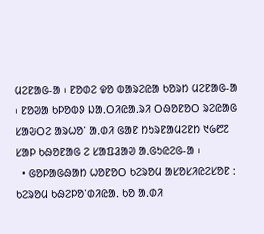ᱢᱮᱱᱟᱜ-ᱟ ᱾ ᱱᱚᱰᱮ ᱫᱚ ᱵᱟᱨᱮᱭᱟ ᱠᱚᱨᱴ ᱢᱮᱱᱟᱜ-ᱟ ᱾ ᱱᱚᱣᱟ ᱠᱞᱚᱵᱽ ᱡᱟᱹᱛᱤᱭᱟᱹᱨᱤ ᱛᱷᱚᱱᱚᱛ ᱨᱮᱭᱟᱜ ᱥᱟᱶᱛᱮ ᱟᱨᱦᱚᱸ ᱟᱹᱰᱤ ᱜᱟᱱ ᱴᱩᱨᱱᱟᱢᱮᱱᱴ ᱑᱙᱘᱗ ᱥᱟᱞ ᱠᱷᱚᱱᱟᱜ ᱮ ᱥᱟᱯᱲᱟᱣ ᱟᱹᱜᱩᱭᱮᱜ-ᱟ ᱾
  • ᱜᱚᱞᱟᱜᱷᱟᱴ ᱦᱚᱱᱚᱛ ᱠᱮᱨᱚᱢ ᱟᱥᱚᱥᱤᱭᱮᱥᱚᱱ ᱺ ᱠᱮᱨᱚᱢ ᱠᱷᱮᱞᱚᱸᱰᱤᱭᱟᱹ ᱠᱚ ᱟᱹᱰᱤ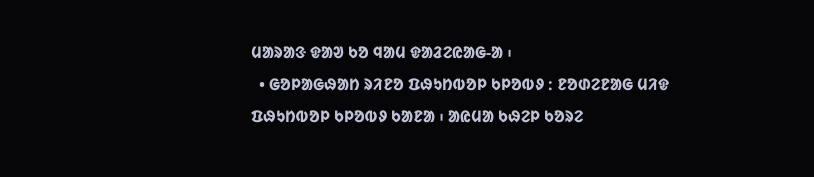ᱢᱟᱨᱟᱝ ᱫᱟᱣ ᱠᱚ ᱧᱟᱢ ᱫᱟᱲᱮᱭᱟᱜ-ᱟ ᱾
  • ᱜᱚᱞᱟᱜᱷᱟᱴ ᱨᱤᱱᱚ ᱯᱷᱩᱴᱵᱚᱞ ᱠᱞᱚᱵᱽ ᱺ ᱱᱚᱰᱮᱱᱟᱜ ᱢᱤᱫ ᱯᱷᱩᱴᱵᱚᱞ ᱠᱞᱚᱵᱽ ᱠᱟᱱᱟ ᱾ ᱟᱭᱢᱟ ᱠᱷᱮᱞ ᱠᱚᱨᱮ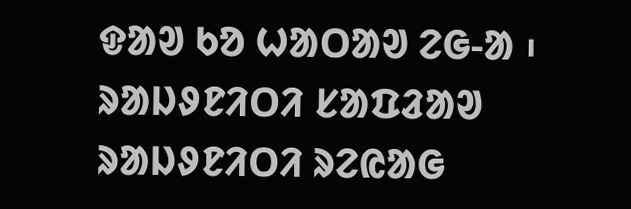ᱫᱟᱣ ᱠᱚ ᱦᱟᱛᱟᱣ ᱮᱜ-ᱟ ᱾
ᱨᱟᱡᱽᱱᱤᱛᱤ ᱥᱟᱯᱲᱟᱣ
ᱨᱟᱡᱽᱱᱤᱛᱤ ᱨᱮᱭᱟᱜ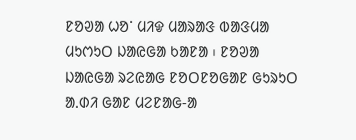ᱱᱚᱣᱟ ᱦᱚᱸ ᱢᱤᱫ ᱢᱟᱨᱟᱝ ᱵᱟᱝᱢᱟ ᱢᱩᱬᱩᱛ ᱡᱟᱭᱜᱟ ᱠᱟᱱᱟ ᱾ ᱱᱚᱣᱟ ᱡᱟᱭᱜᱟ ᱨᱮᱭᱟᱜ ᱱᱚᱛᱱᱚᱜᱟᱱ ᱜᱩᱨᱩᱛ ᱟᱹᱰᱤ ᱜᱟᱱ ᱢᱮᱱᱟᱜ-ᱟ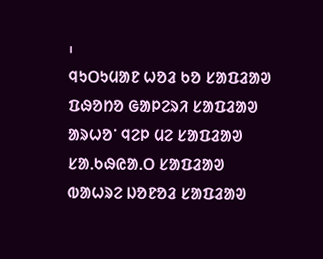᱾
ᱧᱩᱛᱩᱢᱟᱱ ᱦᱚᱲ ᱠᱚ ᱥᱟᱯᱲᱟᱣ
ᱯᱷᱚᱴᱚ ᱜᱟᱞᱮᱨᱤ ᱥᱟᱯᱲᱟᱣ
ᱟᱨᱦᱚᱸ ᱧᱮᱞ ᱢᱮ ᱥᱟᱯᱲᱟᱣ
ᱥᱟᱹᱠᱷᱭᱟᱹᱛ ᱥᱟᱯᱲᱟᱣ
ᱵᱟᱦᱨᱮ ᱡᱚᱱᱚᱲ ᱥᱟᱯᱲᱟᱣ